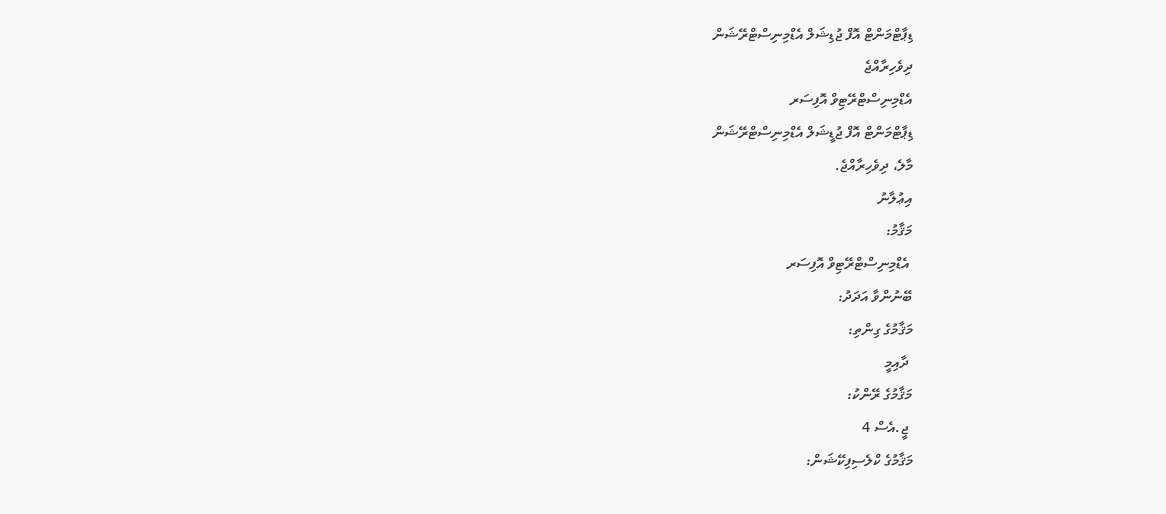ޑިޕާޓްމަންޓް އޮފް ޖުޑިޝަލް އެޑްމިނިސްޓްރޭޝަން
ދިވެހިރާއްޖެ
އެޑްމިނިސްޓްރޭޓިވް އޮފިސަރ
ޑިޕާޓްމަންޓް އޮފް ޖުޑީޝަލް އެޑްމިނިސްޓްރޭޝަން
މާލެ، ދިވެހިރާއްޖެ.
އިޢުލާނު
މަޤާމު:
 އެޑްމިނިސްޓްރޭޓިވް އޮފިސަރ
ބޭނުންވާ އަދަދު:
މަޤާމުގެ ގިންތި:
 ދާއިމީ
މަޤާމުގެ ރޭންކު:
 ޖީ.އެސް 4
މަޤާމުގެ ކްލެސިފިކޭޝަން: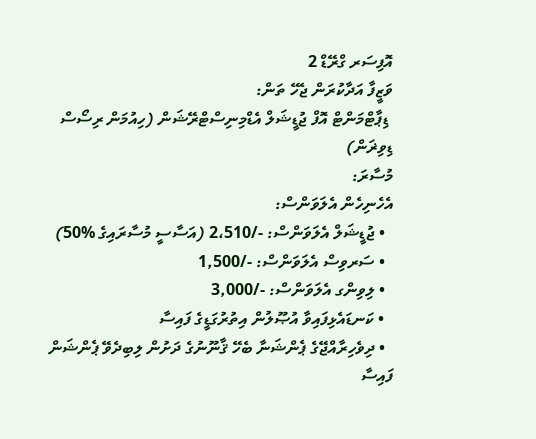އޮފިސަރ ގްރޭޑް 2
ވަޒީފާ އަދާކުރަން ޖެހޭ ތަން:
 ޑިޕާޓްމަންޓް އޮފް ޖުޑީޝަލް އެޑްމިނިސްޓްރޭޝަން (ހިއުމަން ރިސޯސް ޑިވިޜަން)
މުސާރަ:
އެހެނިހެން އެލަވަންސް:
  • ޖުޑީޝަލް އެލަވަންސް: -/2،510 (އަސާސީ މުސާރައިގެ %50)
  • ސަރވިސް އެލަވަންސް: -/1,500
  • ލިވިންގ އެލަވަންސް: -/3,000
  • ކަނޑައެޅިފައިވާ އުޞޫލުން އިތުރުގަޑީގެ ފައިސާ
  • ދިވެހިރާއްޖޭގެ ޕެންޝަނާ ބެހޭ ޤާނޫނުގެ ދަށުން ލިބިދެވޭ ޕެންޝަން ފައިސާ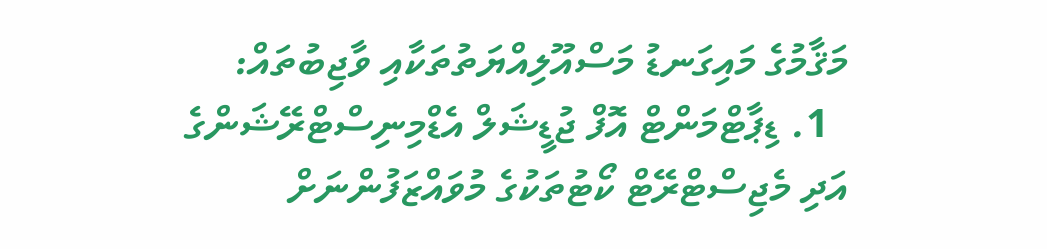މަޤާމުގެ މައިގަނޑު މަސްއޫލިއްޔަތުތަކާއި ވާޖިބުތައް:
  1. ޑިޕާޓްމަންޓް އޮފް ޖުޑީޝަލް އެޑްމިނިސްޓްރޭޝަންގެ އަދި މެޖިސްޓްރޭޓް ކޯޓުތަކުގެ މުވައްޒަފުންނަށް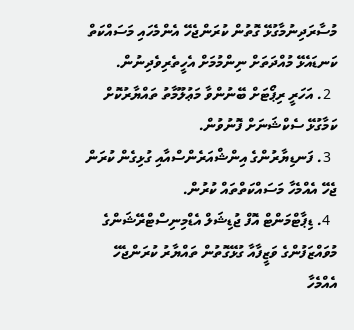މުސާރަދިނުމާގުޅޭ ގޮތުން ކުރަންޖެހޭ އެންމެހައި މަސައްކަތް ކަނޑައެޅޭ މުއްދަތަށް ނިންމުމަށް އެހީތެރިވެދިނުން.
  2. އަހަރީ ރިޕޯޓަށް ބޭނުންވާ މަޢުލޫމާތު ތައްޔާރުކޮށް ކަމާގުޅޭ ސެކްޝަނަށް ފޮނުވުން.
  3. ފަނޑިޔާރުންގެ އިންޝްއަރެންސްއާއި ގުޅިގެން ކުރަން ޖެހޭ އެއްމެހާ މަސައްކަތްތައް ކުރުން.
  4. ޑިޕާޓްމަންޓް އޮފް ޖުޑިޝަލް އެޑްމިނިސްޓްރޭޝަންގެ މުވައްޒަފުންގެ ވަޒީފާއާ ގުޅޭގޮތުން ތައްޔާރު ކުރަންޖެހޭ އެއްމެހާ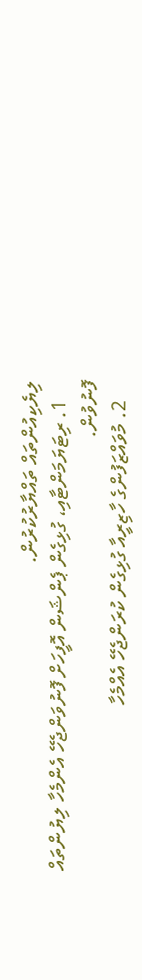ލިޔެކިއުންތައް ތައްޔާރުކުރުން.
    1. ރިޓަޔަމަންޓާއި، ގުޅިގެން ޕެންޝަން އޮފީހަށް ފޮނުވަންޖެހޭ އެންމެހާ ލިޔުންތައް ފޮނުވުން.
    2. މުވައްޒަފުންގެ ހާޒިރީއާ ގުޅިގެން ކުރަންޖެހޭ އެއްމެހާ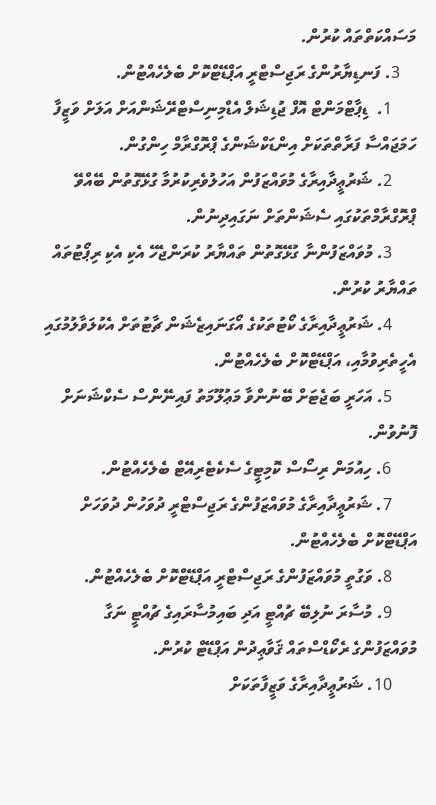މަސައްކަތްތައް ކުރުން.
    3. ފަނޑިޔާރުންގެ ރަޖިސްޓްރީ އަޕްޑޭޓްކޮށް ބެލެހެއްޓުން.
      1.  ޑިޕާޓްމަންޓް އޮފް ޖުޑިޝަލް އެޑްމިނިސްޓްރޭޝަންއަށް އަލަށް ވަޒީފާ ހަމަޖައްސާ ފަރާތްތަކަށް އިންޑަކްޝަންގެ ޕްރޮގްރާމް ހިންގުން.
      2. ޝަރުޢީދާއިރާގެ މުވައްޒަފުން އަހުލުވެރިކުރުމާ ގުޅޭގޮތުން ބޭއްވޭ ޕްރޮގްރާމްތަކުގައި ސެޝަންތަށް ނަގައިދިނުން.
      3. މުވައްޒަފުންނާ ގުޅޭގޮތުން ތައްޔާރު ކުރަންޖެހޭ އެކި އެކި ރިޕޯޓުތައް ތައްޔާރު ކުރުން.
      4. ޝަރުޢީދާއިރާގެ ކޯޓުތަކުގެ އޯގަނައިޒެޝަން ޗާޓުތަށް އެކުލަވާލުމުގައި އެހީތެރިވުމާއި، އަޕްޑޭޓްކޮށް ބެލެހެއްޓުން.
      5. އަހަރީ ބަޖެޓަށް ބޭނުންވާ މަޢުލޫމަތު ފައިނޭންސް ސެކްޝަނަށް ފޮނުވުން.
      6. ހިއުމަން ރިސޯސް ކޮމިޓީގެ ސެކެޓެރިއޭޓް ބެލެހެއްޓުން.
      7. ޝަރުޢީދާއިރާގެ މުވައްޒަފުންގެ ރަޖިސްޓްރީ ދުވަހުން ދުވަހަށް އަޕްޑޭޓްކޮށް ބެލެހެއްޓުން.
      8. ވަގުތީ މުވައްޒަފުންގެ ރަޖިސްޓްރީ އަޕްޑޭޓްކޮށް ބެލެހެއްޓުން.
      9. މުސާރަ ނުލިބޭ ޗުއްޓީ އަދި ބައިމުސާރައިގެ ޗުއްޓީ ނަގާ މުވައްޒަފުންގެ ރެކޯޑްސްތައް ޤަވާޢިދުން އަޕްޑޭޓް ކުރުން.
      10. ޝަރުޢީދާއިރާގެ ވަޒީފާތަކަށް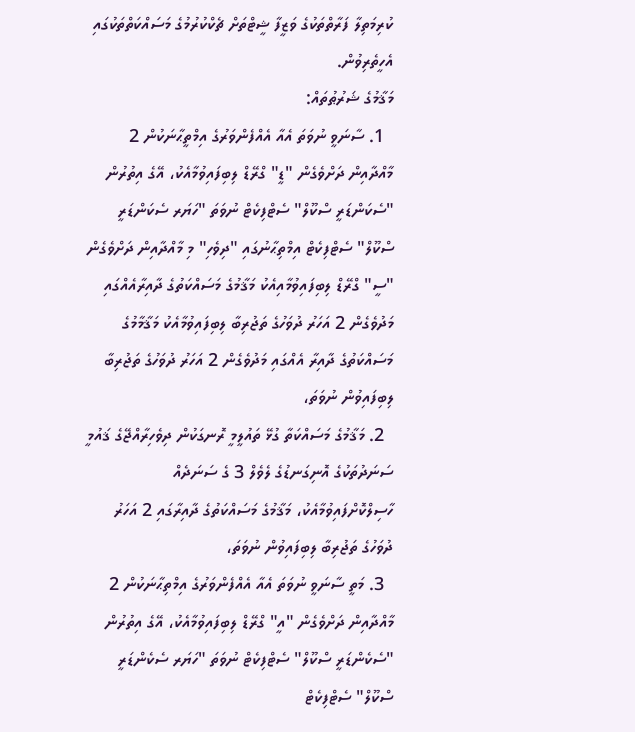ކުރިމަތިލާ ފަރާތްތަކުގެ ވަޒީފާ ޝީޓްތަށް ޗެކްކުރުމުގެ މަސައްކަތްތަކުގައި އެހީތެރިވުން.
މަޤާމުގެ ޝަރުޠުތައް:
  1. ސާނަވީ ނުވަތަ އެއާ އެއްފެންވަރުގެ އިމްތީޙާނަކުން 2 މާއްދާއިން ދަށްވެގެން "ޑީ" ގްރޭޑް ލިބިފައިވުމާއެކު، އޭގެ އިތުރުން "ސެކަންޑަރީ ސްކޫލް" ސެޓްފިކެޓް ނުވަތަ "ހަޔަރ ސެކަންޑަރީ ސްކޫލް" ސެޓްފިކެޓް އިމްތިޙާނުގައި "ދިވެހި" މި މާއްދާއިން ދަށްވެގެން "ސީ" ގްރޭޑް ލިބިފައިވުމާއިއެކު މަޤާމުގެ މަސައްކަތުގެ ދާއިރާއެއްގައި މަދުވެގެން 2 އަހަރު ދުވަހުގެ ތަޖުރިބާ ލިބިފައިވުމާއެކު މަޤާމާމުގެ މަސައްކަތުގެ ދާއިރާ އެއްގައި މަދުވެގެން 2 އަހަރު ދުވަހުގެ ތަޖުރިބާ ލިބިފައިވުން ނުވަތަ،
  2. މަޤާމުގެ މަސައްކަތާ ގުޅޭ ތައުލީމީ ރޮނގަކުން ދިވެހިރާއްޖޭގެ ޤައުމީ ސަނަދުތަކުގެ އޮނިގަނޑުގެ ލެވެލް 3 ގެ ސަނަދެއް ހާސިލްކޮށްފައިވުމާއެކު، މަޤާމުގެ މަސައްކަތުގެ ދާއިރާގައި 2 އަހަރު ދުވަހުގެ ތަޖުރިބާ ލިބިފައިވުން ނުވަތަ،
  3. މަތީ ސާނަވީ ނުވަތަ އެއާ އެއްފެންވަރުގެ އިމްތިޙާނަކުން 2 މާއްދާއިން ދަށްވެގެން "އީ" ގްރޭޑް ލިބިފައިވުމާއެކު، އޭގެ އިތުރުން "ސެކެންޑަރީ ސްކޫލް" ސެޓްފިކެޓް ނުވަތަ "ހަޔަރ ސެކެންޑަރީ ސްކޫލް" ސެޓްފިކެޓް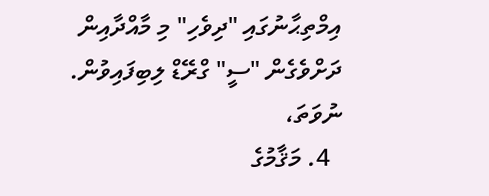އިމްތިޙާނުގައި "ދިވެހި" މި މާއްދާއިން ދަށްވެގެން "ސީ" ގްރޭޑް ލިބިފައިވުން. ނުވަތަ،
  4. މަޤާމުގެ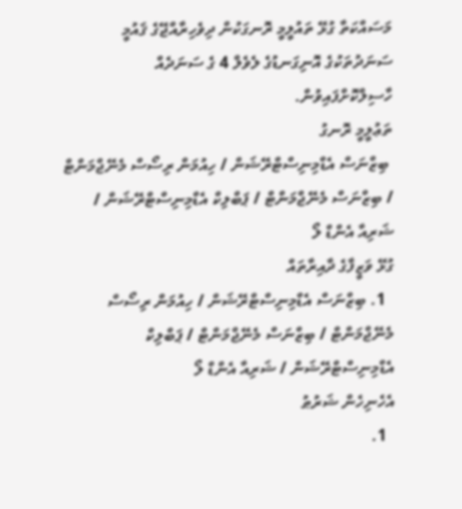މަސައްކަތާ ގުޅޭ ތައުލީމީ ރޮނގަކުން ދިވެހިރާއްޖޭގެ ޤައުމީ ސަނަދުތަކުގެ އޮނިގަނޑުގެ ލެވެލް 4 ގެ ސަނަދެއް ހާސިލްކޮށްފައިވުން.
ތަޢުލީމީ ރޮނގު
 ބިޒްނަސް އެޑްމިނިސްޓްރޭޝަން / ހިއުމަން ރިސޯސް މެނޭޖްމަންޓް / ބިޒްނަސް މެނޭޖްމަންޓް / ޕަބްލިކް އެޑްމިނިސްޓްރޭޝަން / ޝަރިއާ އެންޑް ލޯ
ގުޅޭ ވަޒީފާގެ ދާއިރާތައް
  1. ބިޒްނަސް އެޑްމިނިސްޓްރޭޝަން / ހިއުމަން ރިސޯސް މެނޭޖްމަންޓް / ބިޒްނަސް މެނޭޖްމަންޓް / ޕަބްލިކް އެޑްމިނިސްޓްރޭޝަން / ޝަރިއާ އެންޑް ލޯ
އެހެނިހެން ޝަރުޠު
  1.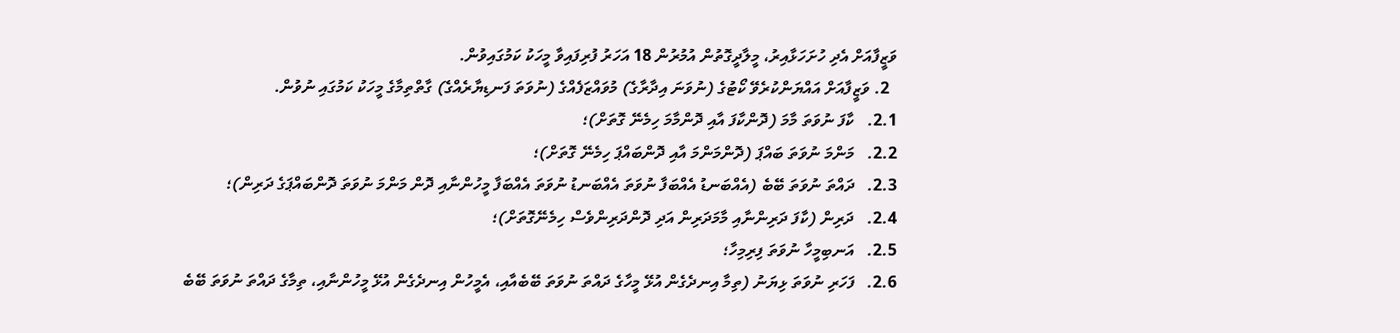ވަޒީފާއަށް އެދި ހުށަހަޅާއިރު، މީލާދީގޮތުން އުމުރުން 18 އަހަރު ފުރިފައިވާ މީހަކު ކަމުގައިވުން.
  2. ވަޒީފާއަށް އައްޔަންކުރެވޭ ކޯޓުގެ (ނުވަނަ އިދާރާގެ) މުވައްޒަފެއްގެ (ނުވަތަ ފަނޑިޔާރެއްގެ) ގާތްތިމާގެ މީހަކު ކަމުގައި ނުވުން.
2.1.   ކާފަ ނުވަތަ މާމަ (ދޮންކާފަ އާއި ދޮންމާމަ ހިމެނޭ ގޮތަށް)؛
2.2.   މަންމަ ނުވަތަ ބައްޕަ (ދޮންމަންމަ އާއި ދޮންބައްޕަ ހިމެނޭ ގޮތަށް)؛
2.3.   ދައްތަ ނުވަތަ ބޭބެ (އެއްބަނޑު އެއްބަފާ ނުވަތަ އެއްބަނޑު ނުވަތަ އެއްބަފާ މީހުންނާއި ދޮން މަންމަ ނުވަތަ ދޮންބައްޕަގެ ދަރިން)؛
2.4.   ދަރިން (ކާފަ ދަރިންނާއި މާމަދަރިން އަދި ދޮންދަރިންވެސް ހިމެނޭގޮތަށް)؛
2.5.   އަނބިމީހާ ނުވަތަ ފިރިމިހާ؛
2.6.   ފަހަރި ނުވަތަ ޅިޔަނު (ތިމާ އިނދެގެން އުޅޭ މީހާގެ ދައްތަ ނުވަތަ ބޭބެއާއި، އެމީހުން އިނދެގެން އުޅޭ މީހުންނާއި، ތިމާގެ ދައްތަ ނުވަތަ ބޭބެ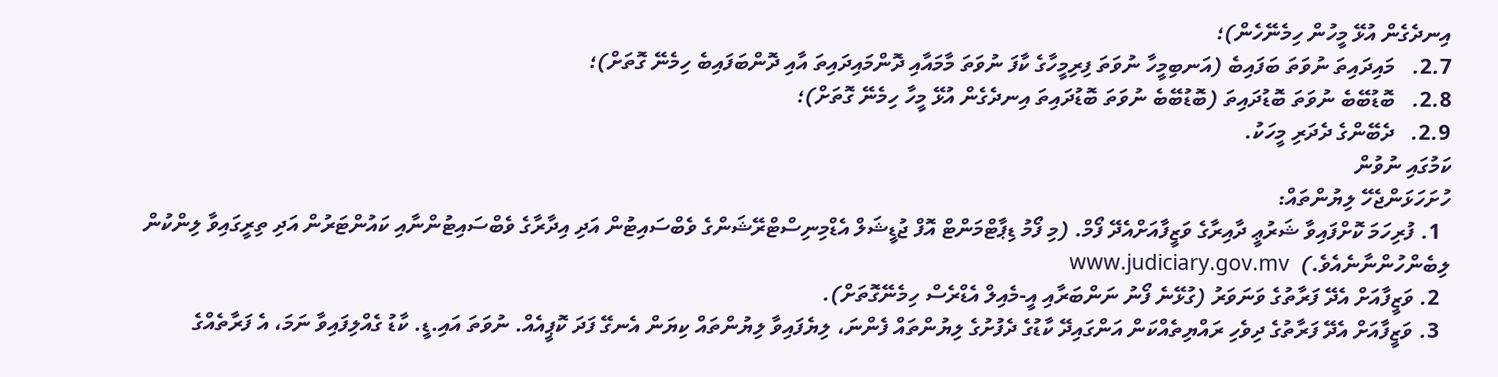އިނދެގެން އުޅޭ މީހުން ހިމެނޭހެން)؛
2.7.   މައިދައިތަ ނުވަތަ ބަފައިބެ (އަނބިމީހާ ނުވަތަ ފިރިމީހާގެ ކާފަ ނުވަތަ މާމައާއި ދޮންމައިދައިތަ އާއި ދޮންބަފައިބެ ހިމެނޭ ގޮތަށް)؛
2.8.   ބޮޑުބޭބެ ނުވަތަ ބޮޑުދައިތަ (ބޮޑުބޭބެ ނުވަތަ ބޮޑުދައިތަ އިނދެގެން އުޅޭ މީހާ ހިމެނޭ ގޮތަށް)؛
2.9.   ދެބޭންގެ ދެދަރި މީހަކު.
ކަމުގައި ނުވުން
ހުށަހަޅަންޖެހޭ ލިޔުންތައް:
  1. ފުރިހަމަ ކޮށްފައިވާ ޝަރުޢީ ދާއިރާގެ ވަޒީފާއަށްއެދޭ ފޯމް. (މި ފޯމު ޑިޕާޓްމަންޓް އޮފް ޖުޑީޝަލް އެޑްމިނިސްޓްރޭޝަންގެ ވެބްސައިޓުން އަދި އިދާރާގެ ވެބްސައިޓުންނާއި ކައުންޓަރުން އަދި ތިރީގައިވާ ލިންކުން ލިބެންހުންނާނެއެވެ.)  www.judiciary.gov.mv
  2. ވަޒީފާއަށް އެދޭ ފަރާތުގެ ވަނަވަރު (ގުޅޭނެ ފޯނު ނަންބަރާއި އީ-މެއިލް އެޑްރެސް ހިމެނޭގޮތަށް).
  3. ވަޒީފާއަށް އެދޭ ފަރާތުގެ ދިވެހި ރައްޔިތެއްކަން އަންގައިދޭ ކާޑުގެ ދެފުށުގެ ލިޔުންތައް ފެންނަ، ލިޔެފައިވާ ލިޔުންތައް ކިޔަން އެނގޭ ފަދަ ކޮޕީއެއް. ނުވަތަ އައި.ޑީ. ކާޑު ގެއްލިފައިވާ ނަމަ، އެ ފަރާތެއްގެ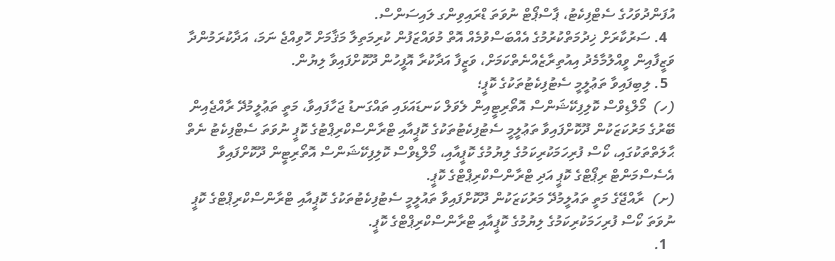އުފަންދުވަހުގެ ސެޓްފިކެޓު، ޕާސްޕޯޓް ނުވަތަ ޑްރައިވިންގ ލައިސަންސް.
  4. ސަރުކާރަށް ޚިދުމަތްކުރުމުގެ އެއްބަސްވުމެއް އޮތް މުވައްޒަފުން ކުރިމަތިލާ މަޤާމަށް ހޮވިއްޖެ ނަމަ، އަދާކުރަމުންދާ ވަޒީފާއިން ވީއްލުމާމެދު އިއުތިރާޒެއްނެތްކަމަށް، ވަޒީފާ އަދާކުރާ އޮފީހުން ދޫކޮށްފައިވާ ލިޔުން.
  5. ލިބިފައިވާ ތަޢުލީމީ ސެޓުފިކެޓުތަކުގެ ކޮޕީ؛
(ހ)  މޯލްޑިވްސް ކޮލިފިކޭޝަންސް އޮތޯރިޓީއިން ލެވަލް ކަނޑައަޅައި ތައްގަނޑު ޖަހާފައިވާ، މަތީ ތަޢުލީމުދޭ ރާއްޖެއިން ބޭރުގެ މަރުކަޒަކުން ދޫކޮށްފައިވާ ތަޢުލީމީ ސެޓުފިކެޓުތަކުގެ ކޮޕީއާއި ޓްރާންސްކްރިޕްޓުގެ ކޮޕީ ނުވަތަ ސެޓްފިކެޓު ނެތް ޙާލަތްތަކުގައި، ކޯސް ފުރިހަމަކުރިކަމުގެ ލިޔުމުގެ ކޮޕީއާއި، މޯލްޑިވްސް ކޮލިފިކޭޝަންސް އޮތޯރިޓީން ދޫކޮށްފައިވާ އެސެސްމަންޓް ރިޕޯޓްގެ ކޮޕީ އަދި ޓްރާންސްކްރިޕްޓްގެ ކޮޕީ.
(ށ)  ރާއްޖޭގެ މަތީ ތައުލީމުދޭ މަރުކަޒަކުން ދޫކޮށްފައިވާ ތައުލީމީ ސެޓުފިކެޓުތަކުގެ ކޮޕީއާއި ޓްރާންސްކްރިޕްޓްގެ ކޮޕީ ނުވަތަ ކޯސް ފުރިހަމަކުރިކަމުގެ ލިޔުމުގެ ކޮޕީއާއި ޓްރާންސްކްރިޕްޓްގެ ކޮޕީ.
  1.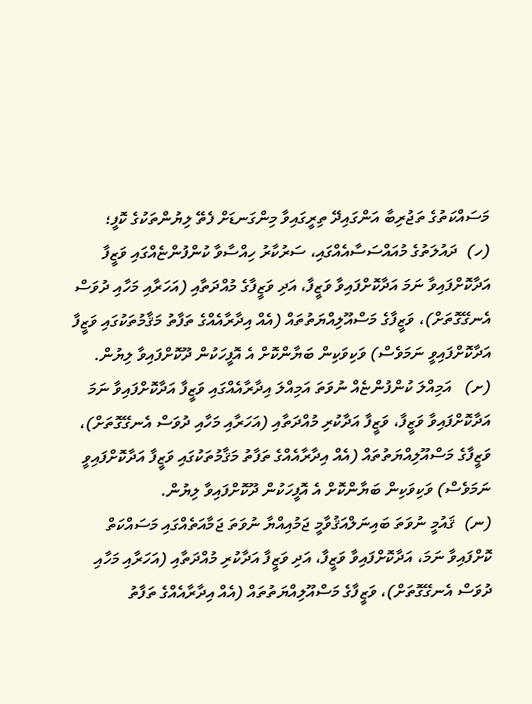މަސައްކަތުގެ ތަޖުރިބާ އަންގައިދޭ ތިރީގައިވާ މިންގަނޑަށް ފެތޭ ލިޔުންތަކުގެ ކޮފީ؛
(ހ)  ދައުލަތުގެ މުއައްސަސާއެއްގައި، ސަރުކާރު ހިއްސާވާ ކުންފުންޏެއްގައި ވަޒީފާ އަދާކޮށްފައިވާ ނަމަ އަދާކޮށްފައިވާ ވަޒީފާ، އަދި ވަޒީފާގެ މުއްދަތާއި (އަހަރާއި މަހާއި ދުވަސް އެނގޭގޮތަށް)، ވަޒީފާގެ މަސްއޫލިއްޔަތުތައް (އެއް އިދާރާއެއްގެ ތަފާތު މަޤާމުތަކުގައި ވަޒީފާ އަދާކޮށްފައިވީ ނަމަވެސް) ވަކިވަކިން ބަޔާންކޮށް އެ އޮފީހަކުން ދޫކޮށްފައިވާ ލިޔުން.
(ށ)   އަމިއްލަ ކުންފުންޏެއް ނުވަތަ އަމިއްލަ އިދާރާއެއްގައި ވަޒީފާ އަދާކޮށްފައިވާ ނަމަ އަދާކޮށްފައިވާ ވަޒީފާ، ވަޒީފާ އަދާކުރި މުއްދަތާއި (އަހަރާއި މަހާއި ދުވަސް އެނގޭގޮތަށް)، ވަޒީފާގެ މަސްއޫލިއްޔަތުތައް (އެއް އިދާރާއެއްގެ ތަފާތު މަޤާމުތަކުގައި ވަޒީފާ އަދާކޮށްފައިވީ ނަމަވެސް) ވަކިވަކިން ބަޔާންކޮށް އެ އޮފީހަކުން ދޫކޮށްފައިވާ ލިޔުން.
(ނ)  ޤައުމީ ނުވަތަ ބައިނަލްއަޤުވާމީ ޖަމުއިއްޔާ ނުވަތަ ޖަމާއަތެއްގައި މަސައްކަތް ކޮށްފައިވާ ނަމަ، އަދާކޮށްފައިވާ ވަޒީފާ، އަދި ވަޒީފާ އަދާކުރި މުއްދަތާއި (އަހަރާއި މަހާއި ދުވަސް އެނގޭގޮތަށް)، ވަޒީފާގެ މަސްއޫލިއްޔަތުތައް (އެއް އިދާރާއެއްގެ ތަފާތު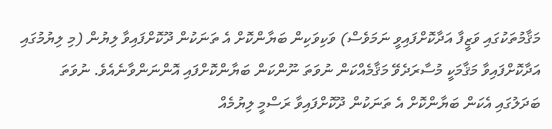މަޤާމުތަކުގައި ވަޒީފާ އަދާކޮށްފައިވީ ނަމަވެސް) ވަކިވަކިން ބަޔާންކޮށް އެ ތަނަކުން ދޫކޮށްފައިވާ ލިޔުން (މި ލިޔުމުގައި އަދާކޮށްފައިވާ މަޤާމަކީ މުސާރަދެވޭ މަޤާމެއްކަން ނުވަތަ ނޫންކަން ބަޔާންކޮށްފައި އޮންނަންވާނެއެވެ. ނުވަތަ ބަދަލުގައި އެކަން ބަޔާންކޮށް އެ ތަނަކުން ދޫކޮށްފައިވާ ރަސްމީ ލިޔުމެއް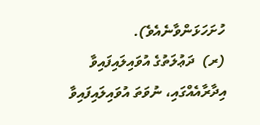ހުށަހަޅަންވާނެއެވެ).
(ރ)  ދަޢުލަތުގެ އުވައިލައިފައިވާ އިދާރާއެއްގައި، ނުވަތަ އުވައިލައިފައިވާ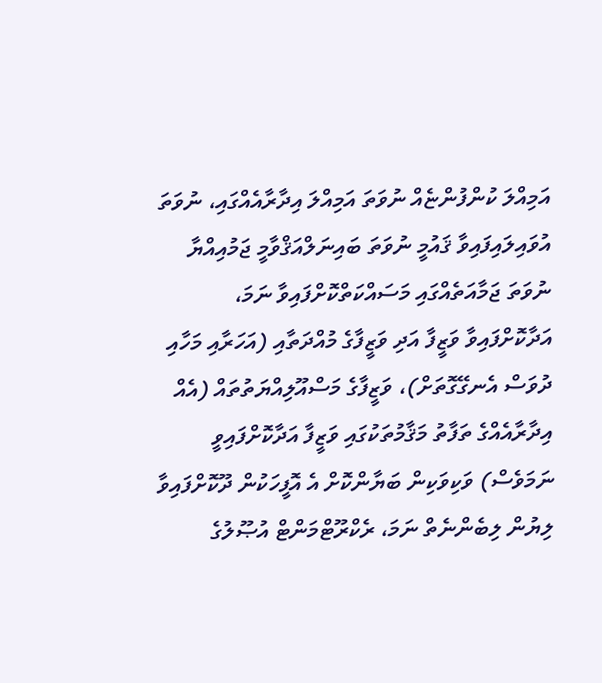އަމިއްލަ ކުންފުންޏެއް ނުވަތަ އަމިއްލަ އިދާރާއެއްގައި، ނުވަތަ އުވައިލައިފައިވާ ޤައުމީ ނުވަތަ ބައިނަލްއަޤްވާމީ ޖަމުއިއްޔާ ނުވަތަ ޖަމާއަތެއްގައި މަސައްކަތްކޮށްފައިވާ ނަމަ، އަދާކޮށްފައިވާ ވަޒީފާ އަދި ވަޒީފާގެ މުއްދަތާއި (އަހަރާއި މަހާއި ދުވަސް އެނގޭގޮތަށް)، ވަޒީފާގެ މަސްއޫލިއްޔަތުތައް (އެއް އިދާރާއެއްގެ ތަފާތު މަޤާމުތަކުގައި ވަޒީފާ އަދާކޮށްފައިވީ ނަމަވެސް) ވަކިވަކިން ބަޔާންކޮށް އެ އޮފީހަކުން ދޫކޮށްފައިވާ ލިޔުން ލިބެންނެތް ނަމަ، ރެކްރޫޓްމަންޓް އުޞޫލުގެ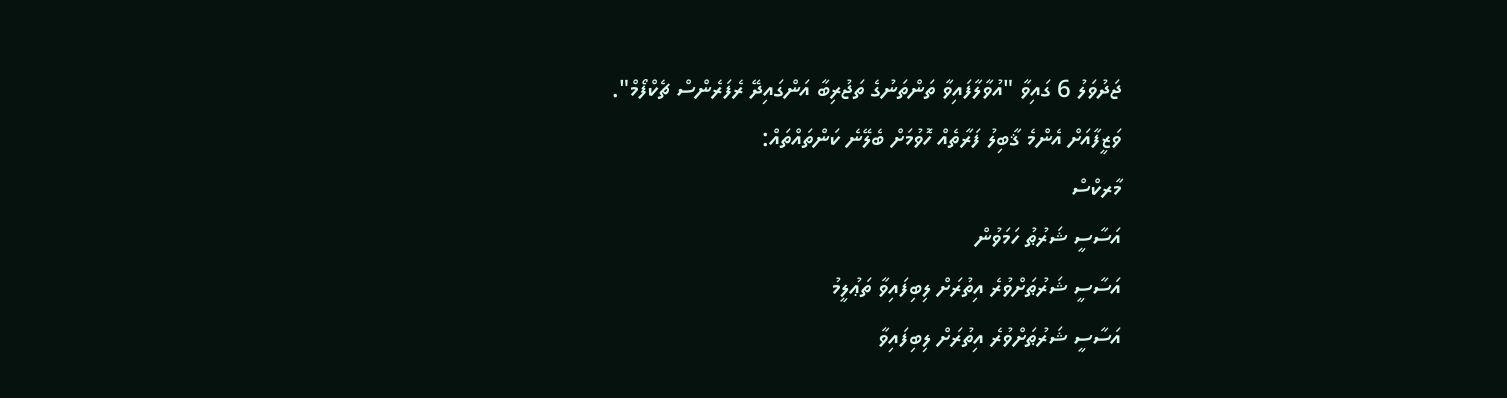ޖަދުވަލު 6 ގައިވާ "އުވާލާފައިވާ ތަންތަނުގެ ތަޖުރިބާ އަންގައިދޭ ރެފަރެންސް ޗެކްފޯމް".
ވަޒީފާއަށް އެންމެ ޤާބިލު ފަރާތެއް ހޮވުމަށް ބެލޭނެ ކަންތައްތައް:
މާރކްސް
އަސާސީ ޝަރުޠު ހަމަވުން
އަސާސީ ޝަރުޠަށްވުރެ އިތުރަށް ލިބިފައިވާ ތަޢުލީމު
އަސާސީ ޝަރުޠަށްވުރެ އިތުރަށް ލިބިފައިވާ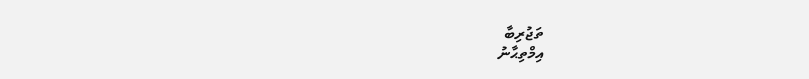ތަޖުރިބާ
އިމްތިޙާނު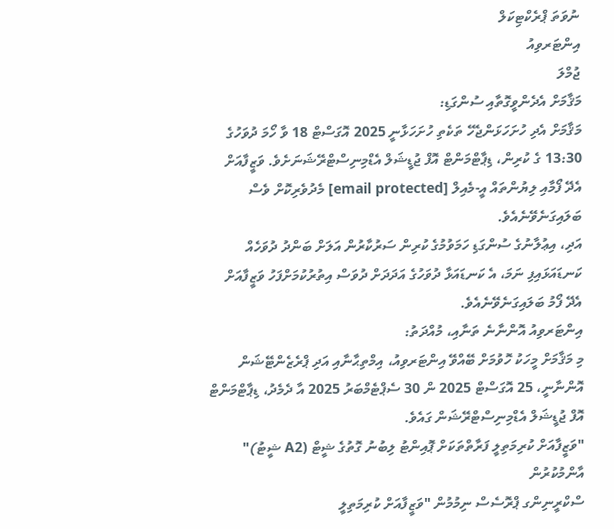ނުވަތަ ޕްރެކްޓިކަލް
އިންޓަރވިއު
ޖުމްލަ
މަޤާމަށް އެދެންވީގޮތާއި ސުންގަޑި:
މަޤާމަށް އެދި ހުށަހަޅަންޖެހޭ ތަކެތި ހުށަހަޅާނީ 2025 އޮގަސްޓް 18 ވާ ހޯމަ ދުވަހުގެ 13:30 ގެ ކުރިން، ޑިޕާޓްމަންޓް އޮފް ޖުޑީޝަލް އެޑްމިނިސްޓްރޭޝަނަށެވެ. ވަޒީފާއަށް އެދޭ ފޯމާއި ލިޔުންތައް އީ-މެއިލް [email protected] މެދުވެރިކޮށް ވެސް ބަލައިގަނެވޭނެއެވެ.
އަދި، އިޢުލާނުގެ ސުންގަޑި ހަމަވުމުގެ ކުރިން ސަރުކާރުން އަލަށް ބަންދު ދުވަހެއް ކަނޑައަޅައިފި ނަމަ، އެ ކަނޑައަޅާ ދުވަހުގެ އަދަދަށް ދުވަސް އިތުރުކުމަށްފަހު ވަޒީފާއަށް އެދޭ ފޯމު ބަލައިގަނެވޭނެއެވެ.
އިންޓަރވިއު އޮންނާނެ ތަނާއި، މުއްދަތު:
މި މަޤާމަށް މީހަކު ހޮވުމަށް ބޭއްވޭ އިންޓަރވިއު، އިމްތިޙާނާއި އަދި ޕްރެޒެންޓޭޝަން އޮންނާނީ، 25 އޮގަސްޓް 2025 ން 30 ސެޕްޓެމްބަރު 2025 އާ ދެމެދު، ޑިޕާޓްމަންޓް އޮފް ޖުޑީޝަލް އެޑްމިނިސްޓްރޭޝަން ގައެވެ.
"ވަޒީފާއަށް ކުރިމަތިލީ ފަރާތްތަކަށް ޕޮއިންޓު ލިބުނު ގޮތުގެ ޝީޓް (A2 ޝީޓު)" އާންމުކުރުން
ސްކްރީނިންގ ޕްރޮސެސް ނިމުމުން "ވަޒީފާއަށް ކުރިމަތިލީ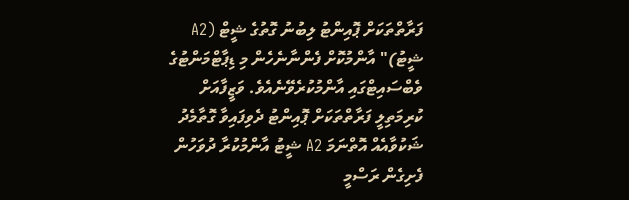ފަރާތްތަކަށް ޕޮއިންޓު ލިބުނު ގޮތުގެ ޝީޓް (A2 ޝީޓު)" އާންމުކޮށް ފެންނާނެހެން މި ޑިޕާޓްމަންޓުގެ ވެބްސައިޓްގައި އާންމުކުރެވޭނެއެވެ. ވަޒީފާއަށް ކުރިމަތިލީ ފަރާތްތަކަށް ޕޮއިންޓު ދެވިފައިވާ ގޮތާމެދު ޝަކުވާއެއް އޮތްނަމަ A2 ޝީޓު އާންމުކުރާ ދުވަހުން ފެށިގެން ރަސްމީ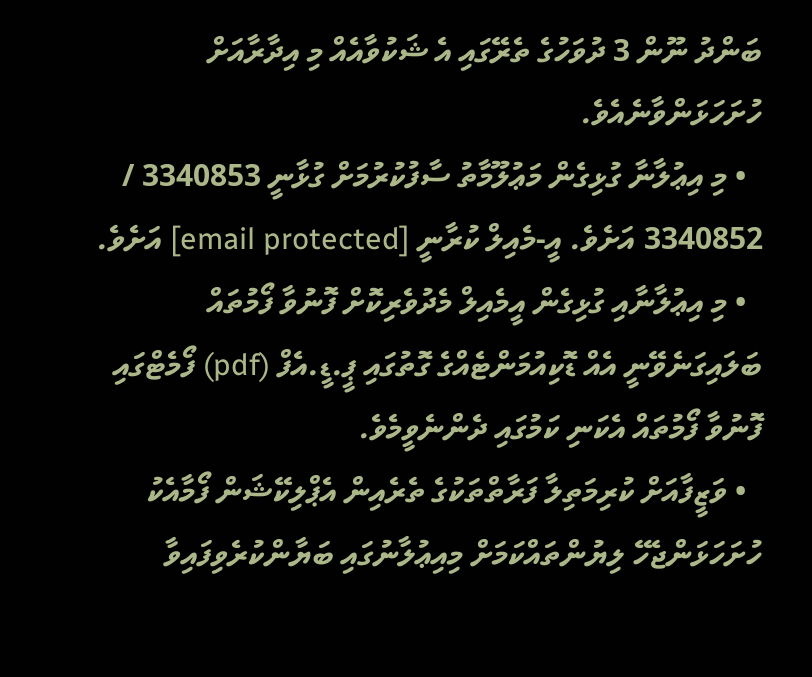ބަންދު ނޫން 3 ދުވަހުގެ ތެރޭގައި އެ ޝަކުވާއެއް މި އިދާރާއަށް ހުށަހަޅަންވާނެއެވެ.
  • މި އިޢުލާނާ ގުޅިގެން މަޢުލޫމާތު ސާފުކުރުމަށް ގުޅާނީ 3340853 / 3340852 އަށެވެ. އީ-މެއިލް ކުރާނީ [email protected] އަށެވެ.
  • މި އިޢުލާނާއި ގުޅިގެން އީމެއިލް މެދުވެރިކޮށް ފޮނުވާ ފޯމުތައް ބަލައިގަނެވޭނީ އެއް ޑޮކިއުމަންޓެއްގެ ގޮތުގައި ޕީ.ޑީ.އެފް (pdf) ފޯމެޓްގައި ފޮނުވާ ފޯމުތައް އެކަނި ކަމުގައި ދެންނެވީމެވެ.
  • ވަޒީފާއަށް ކުރިމަތިލާ ފަރާތްތަކުގެ ތެރެއިން އެޕްލިކޭޝަން ފޯމާއެކު ހުށަހަޅަންޖެހޭ ލިޔުންތައްކަމަށް މިއިޢުލާނުގައި ބަޔާންކުރެވިފައިވާ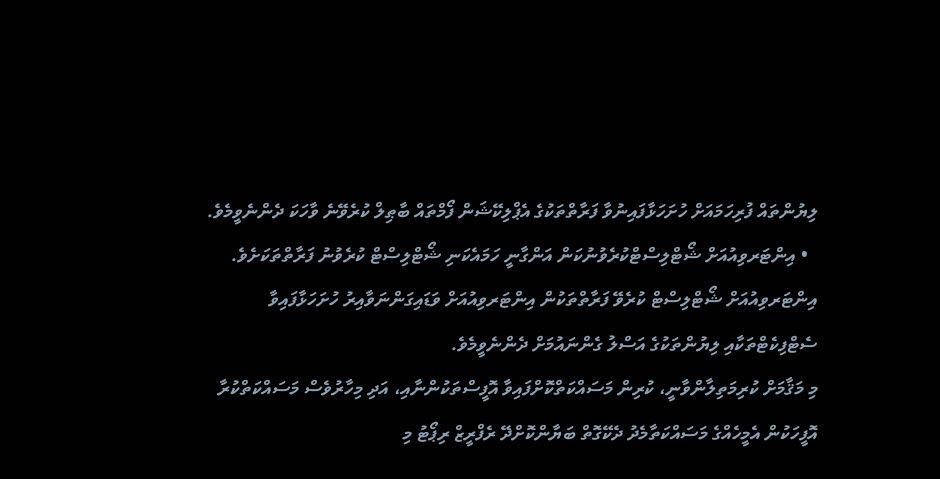ލިޔުންތައް ފުރިހަމައަށް ހުށަހަޅާފައިނުވާ ފަރާތްތަކުގެ އެޕްލިކޭޝަން ފޯމްތައް ބާޠިލް ކުރެވޭނެ ވާހަކަ ދެންނެވީމެވެ.
  • އިންޓަރވިއުއަށް ޝޯޓްލިސްޓްކުރެވުނުކަން އަންގާނީ ހަމައެކަނި ޝޯޓްލިސްޓް ކުރެވުނު ފަރާތްތަކަށެވެ. އިންޓަރވިއުއަށް ޝޯޓްލިސްޓް ކުރެވޭ ފަރާތްތަކުން އިންޓަރވިއުއަށް ވަޑައިގަންނަވާއިރު ހުށަހަޅާފައިވާ ސެޓްފިކެޓްތަކާއި ލިޔުންތަކުގެ އަސްލު ގެންނައުމަށް ދެންނެވީމެވެ.
މި މަޤާމަށް ކުރިމަތިލާންވާނީ، ކުރިން މަސައްކަތްކޮށްފައިވާ އޮފީސްތަކުންނާއި، އަދި މިހާރުވެސް މަސައްކަތްކުރާ އޮފީހަކުން އެމީހެއްގެ މަސައްކަތާމެދު ދެކޭގޮތް ބަޔާންކޮށްދޭ ރެފްރީޒް ރިޕޯޓު މި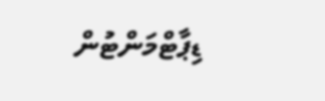ޑިޕާޓްމަންޓުން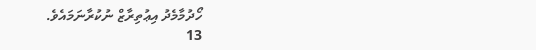ހޯދުމާމެދު އިޢުތިރާޒް ނުކުރާނަމައެވެ.
13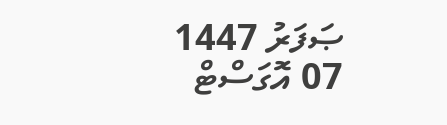ޞަފަރު 1447
07 އޮގަސްޓް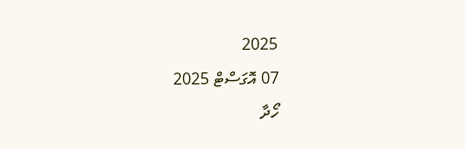2025
07 އޮގަސްޓް 2025
ހޯދާ